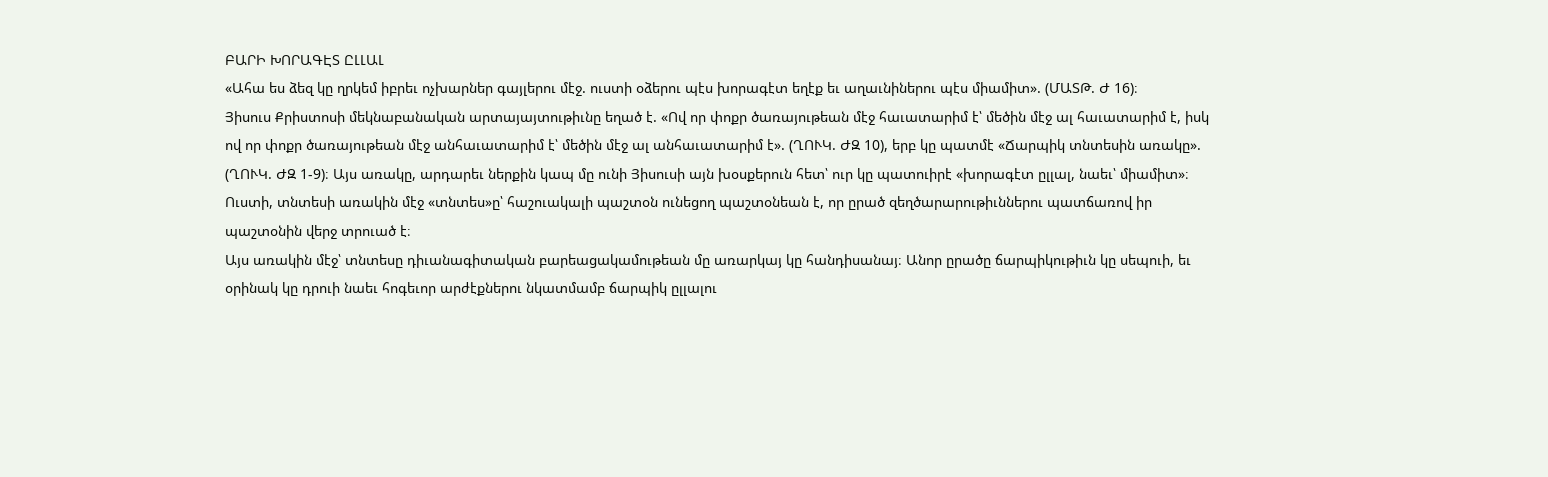ԲԱՐԻ ԽՈՐԱԳԷՏ ԸԼԼԱԼ
«Ահա ես ձեզ կը ղրկեմ իբրեւ ոչխարներ գայլերու մէջ. ուստի օձերու պէս խորագէտ եղէք եւ աղաւնիներու պէս միամիտ». (ՄԱՏԹ. Ժ 16)։
Յիսուս Քրիստոսի մեկնաբանական արտայայտութիւնը եղած է. «Ով որ փոքր ծառայութեան մէջ հաւատարիմ է՝ մեծին մէջ ալ հաւատարիմ է, իսկ ով որ փոքր ծառայութեան մէջ անհաւատարիմ է՝ մեծին մէջ ալ անհաւատարիմ է». (ՂՈՒԿ. ԺԶ 10), երբ կը պատմէ «Ճարպիկ տնտեսին առակը». (ՂՈՒԿ. ԺԶ 1-9)։ Այս առակը, արդարեւ ներքին կապ մը ունի Յիսուսի այն խօսքերուն հետ՝ ուր կը պատուիրէ «խորագէտ ըլլալ, նաեւ՝ միամիտ»։ Ուստի, տնտեսի առակին մէջ «տնտես»ը՝ հաշուակալի պաշտօն ունեցող պաշտօնեան է, որ ըրած զեղծարարութիւններու պատճառով իր պաշտօնին վերջ տրուած է։
Այս առակին մէջ՝ տնտեսը դիւանագիտական բարեացակամութեան մը առարկայ կը հանդիսանայ։ Անոր ըրածը ճարպիկութիւն կը սեպուի, եւ օրինակ կը դրուի նաեւ հոգեւոր արժէքներու նկատմամբ ճարպիկ ըլլալու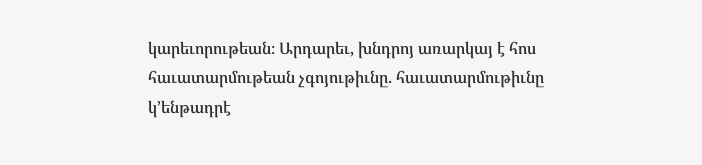կարեւորութեան։ Արդարեւ, խնդրոյ առարկայ է հոս հաւատարմութեան չգոյութիւնը. հաւատարմութիւնը կ՚ենթադրէ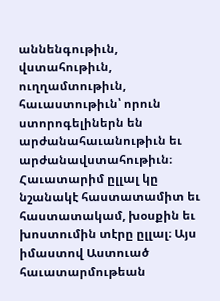աննենգութիւն, վստահութիւն, ուղղամտութիւն, հաւաստութիւն՝ որուն ստորոգելիներն են արժանահաւանութիւն եւ արժանավստահութիւն։ Հաւատարիմ ըլլալ կը նշանակէ հաստատամիտ եւ հաստատակամ, խօսքին եւ խոստումին տէրը ըլլալ։ Այս իմաստով Աստուած հաւատարմութեան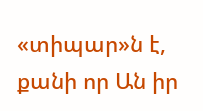«տիպար»ն է, քանի որ Ան իր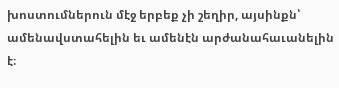խոստումներուն մէջ երբեք չի շեղիր, այսինքն՝ ամենավստահելին եւ ամենէն արժանահաւանելին է։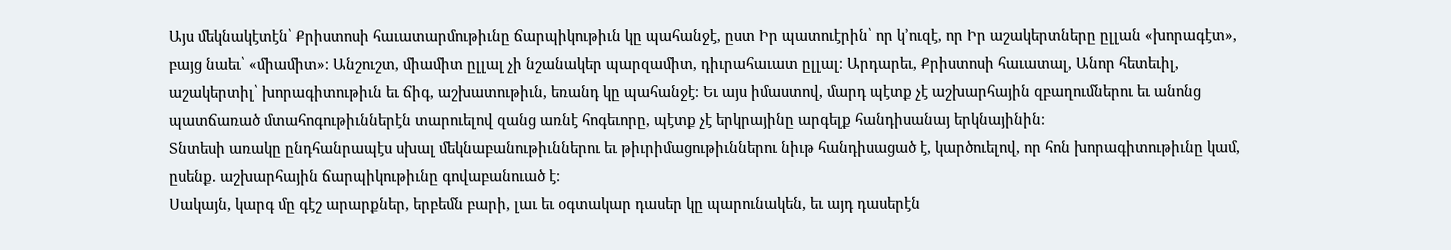Այս մեկնակէտէն՝ Քրիստոսի հաւատարմութիւնը ճարպիկութիւն կը պահանջէ, ըստ Իր պատուէրին՝ որ կ՚ուզէ, որ Իր աշակերտները ըլլան «խորագէտ», բայց նաեւ՝ «միամիտ»։ Անշուշտ, միամիտ ըլլալ չի նշանակեր պարզամիտ, դիւրահաւատ ըլլալ։ Արդարեւ, Քրիստոսի հաւատալ, Անոր հետեւիլ, աշակերտիլ՝ խորագիտութիւն եւ ճիգ, աշխատութիւն, եռանդ կը պահանջէ։ Եւ այս իմաստով, մարդ պէտք չէ աշխարհային զբաղումներու եւ անոնց պատճառած մտահոգութիւններէն տարուելով զանց առնէ հոգեւորը, պէտք չէ երկրայինը արգելք հանդիսանայ երկնայինին։
Տնտեսի առակը ընդհանրապէս սխալ մեկնաբանութիւններու եւ թիւրիմացութիւններու նիւթ հանդիսացած է, կարծուելով, որ հոն խորագիտութիւնը կամ, ըսենք. աշխարհային ճարպիկութիւնը գովաբանուած է։
Սակայն, կարգ մը գէշ արարքներ, երբեմն բարի, լաւ եւ օգտակար դասեր կը պարունակեն, եւ այդ դասերէն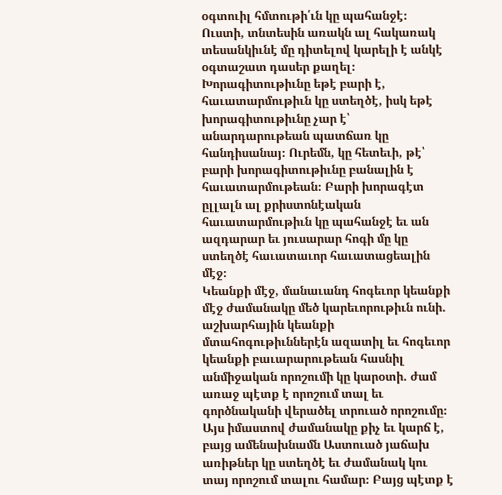օգտուիլ հմտութի՛ւն կը պահանջէ։ Ուստի, տնտեսին առակն ալ հակառակ տեսանկիւնէ մը դիտելով կարելի է անկէ օգտաշատ դասեր քաղել։
Խորագիտութիւնը եթէ բարի է, հաւատարմութիւն կը ստեղծէ, իսկ եթէ խորագիտութիւնը չար է՝ անարդարութեան պատճառ կը հանդիսանայ։ Ուրեմն, կը հետեւի, թէ՝ բարի խորագիտութիւնը բանալին է հաւատարմութեան։ Բարի խորագէտ ըլլալն ալ քրիստոնէական հաւատարմութիւն կը պահանջէ եւ ան ազդարար եւ յուսարար հոգի մը կը ստեղծէ հաւատաւոր հաւատացեալին մէջ։
Կեանքի մէջ, մանաւանդ հոգեւոր կեանքի մէջ ժամանակը մեծ կարեւորութիւն ունի. աշխարհային կեանքի մտահոգութիւններէն ազատիլ եւ հոգեւոր կեանքի բաւարարութեան հասնիլ անմիջական որոշումի կը կարօտի. ժամ առաջ պէտք է որոշում տալ եւ գործնականի վերածել տրուած որոշումը։ Այս իմաստով ժամանակը քիչ եւ կարճ է, բայց ամենախնամն Աստուած յաճախ առիթներ կը ստեղծէ եւ ժամանակ կու տայ որոշում տալու համար։ Բայց պէտք է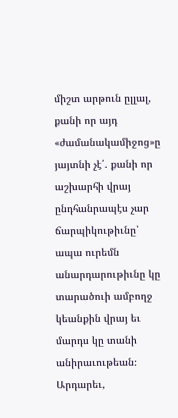միշտ արթուն ըլլալ, քանի որ այդ «ժամանակամիջոց»ը յայտնի չէ՛. քանի որ աշխարհի վրայ ընդհանրապէս չար ճարպիկութիւնը՝ ապա ուրեմն անարդարութիւնը կը տարածուի ամբողջ կեանքին վրայ եւ մարդս կը տանի անիրաւութեան։
Արդարեւ,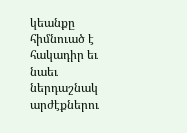կեանքը հիմնուած է հակադիր եւ նաեւ ներդաշնակ արժէքներու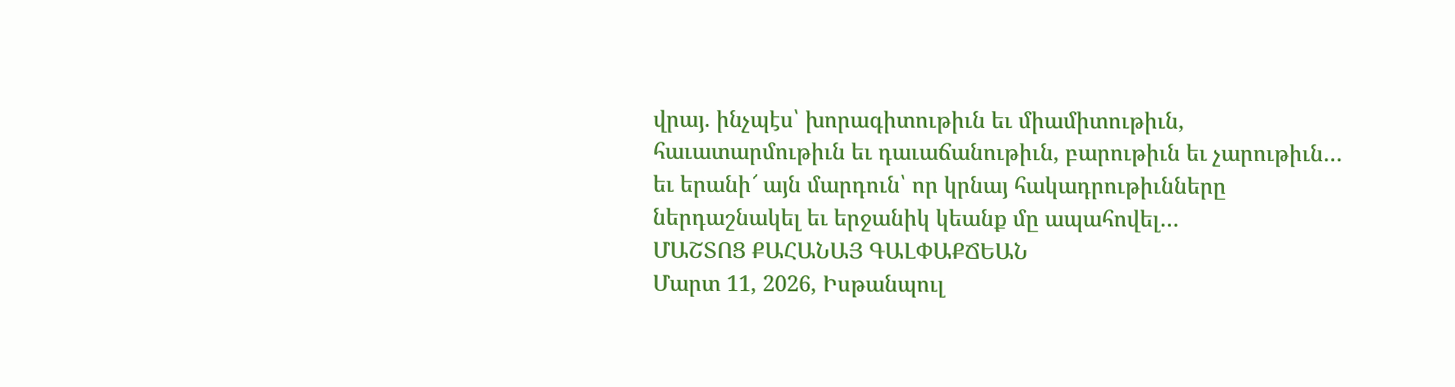վրայ. ինչպէս՝ խորագիտութիւն եւ միամիտութիւն, հաւատարմութիւն եւ դաւաճանութիւն, բարութիւն եւ չարութիւն… եւ երանի՜ այն մարդուն՝ որ կրնայ հակադրութիւնները ներդաշնակել եւ երջանիկ կեանք մը ապահովել…
ՄԱՇՏՈՑ ՔԱՀԱՆԱՅ ԳԱԼՓԱՔՃԵԱՆ
Մարտ 11, 2026, Իսթանպուլ